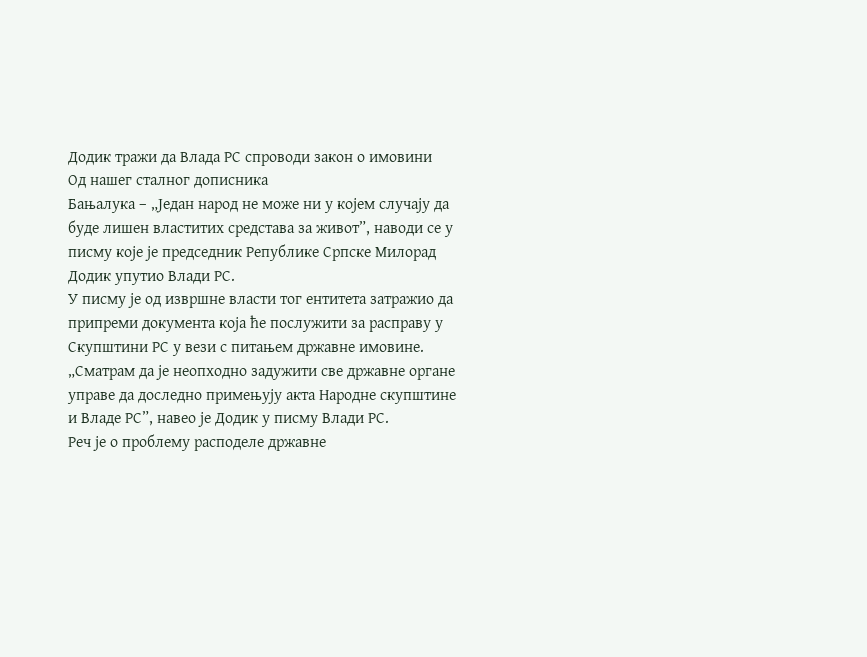Додик тражи да Влада РС спроводи закон о имовини
Од нашег сталног дописника
Бањалука – „Један народ не може ни у којем случају да буде лишен властитих средстава за живот”, наводи се у писму које је председник Републике Српске Милорад Додик упутио Влади РС.
У писму је од извршне власти тог ентитета затражио да припреми документа која ће послужити за расправу у Скупштини РС у вези с питањем државне имовине.
„Сматрам да је неопходно задужити све државне органе управе да доследно примењују акта Народне скупштине и Владе РС”, навео је Додик у писму Влади РС.
Реч је о проблему расподеле државне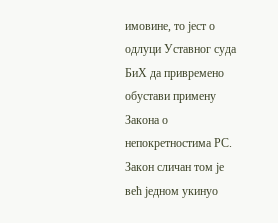имовине, то јест о одлуци Уставног суда БиХ да привремено обустави примену Закона о непокретностима РС. Закон сличан том је већ једном укинуо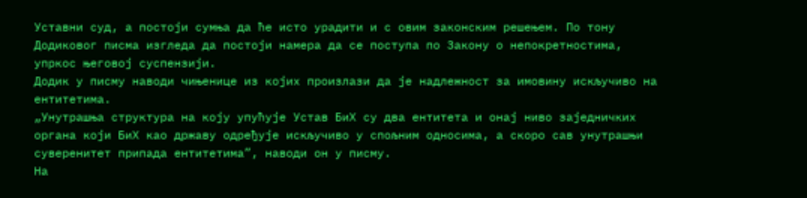Уставни суд, а постоји сумња да ће исто урадити и с овим законским решењем. По тону Додиковог писма изгледа да постоји намера да се поступа по Закону о непокретностима, упркос његовој суспензији.
Додик у писму наводи чињенице из којих произлази да је надлежност за имовину искључиво на ентитетима.
„Унутрашња структура на коју упућује Устав БиХ су два ентитета и онај ниво заједничких органа који БиХ као државу одређује искључиво у спољним односима, а скоро сав унутрашњи суверенитет припада ентитетима”, наводи он у писму.
На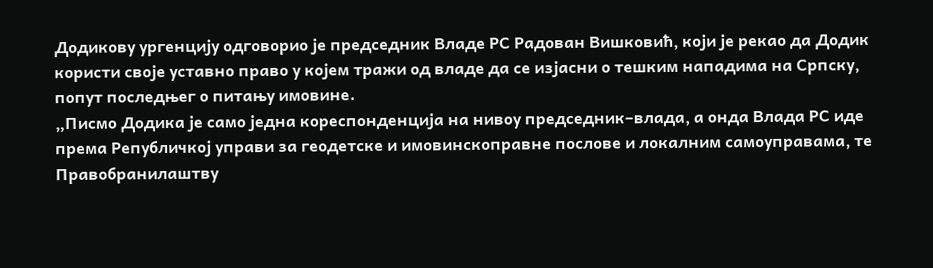Додикову ургенцију одговорио је председник Владе РС Радован Вишковић, који је рекао да Додик користи своје уставно право у којем тражи од владе да се изјасни о тешким нападима на Српску, попут последњег о питању имовине.
„Писмо Додика је само једна кореспонденција на нивоу председник–влада, а онда Влада РС иде према Републичкој управи за геодетске и имовинскоправне послове и локалним самоуправама, те Правобранилаштву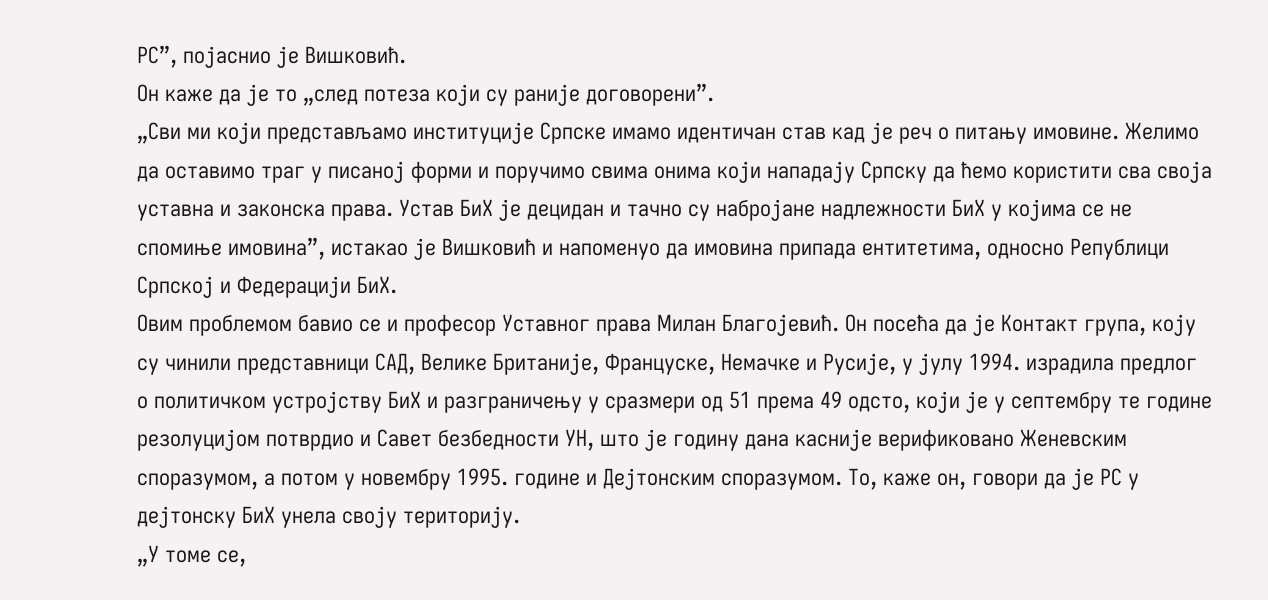РС”, појаснио је Вишковић.
Он каже да је то „след потеза који су раније договорени”.
„Сви ми који представљамо институције Српске имамо идентичан став кад је реч о питању имовине. Желимо да оставимо траг у писаној форми и поручимо свима онима који нападају Српску да ћемо користити сва своја уставна и законска права. Устав БиХ је децидан и тачно су набројане надлежности БиХ у којима се не спомиње имовина”, истакао је Вишковић и напоменуо да имовина припада ентитетима, односно Републици Српској и Федерацији БиХ.
Овим проблемом бавио се и професор Уставног права Милан Благојевић. Он посећа да је Контакт група, коју су чинили представници САД, Велике Британије, Француске, Немачке и Русије, у јулу 1994. израдила предлог о политичком устројству БиХ и разграничењу у сразмери од 51 према 49 одсто, који је у септембру те године резолуцијом потврдио и Савет безбедности УН, што је годину дана касније верификовано Женевским споразумом, а потом у новембру 1995. године и Дејтонским споразумом. То, каже он, говори да је РС у дејтонску БиХ унела своју територију.
„У томе се,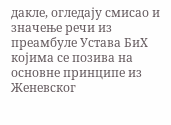дакле, огледају смисао и значење речи из преамбуле Устава БиХ којима се позива на основне принципе из Женевског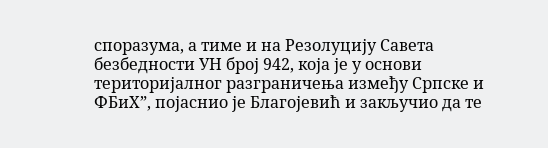споразума, а тиме и на Резолуцију Савета безбедности УН број 942, која је у основи територијалног разграничења између Српске и ФБиХ”, појаснио је Благојевић и закључио да те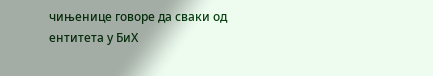чињенице говоре да сваки од ентитета у БиХ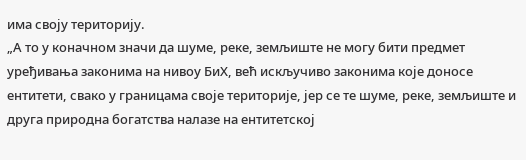има своју територију.
„А то у коначном значи да шуме, реке, земљиште не могу бити предмет уређивања законима на нивоу БиХ, већ искључиво законима које доносе ентитети, свако у границама своје територије, јер се те шуме, реке, земљиште и друга природна богатства налазе на ентитетској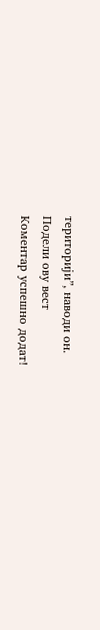територији”, наводи он.
Подели ову вест
Комeнтар успeшно додат!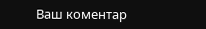Ваш комeнтар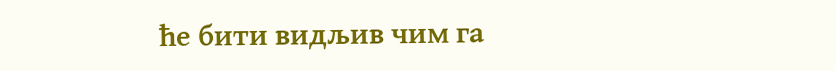ћe бити видљив чим га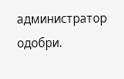администратор одобри.